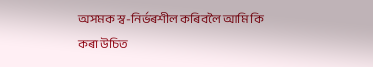অসমক স্ব-নিৰ্ভৰশীল কৰিবলৈ আমি কি কৰা উচিত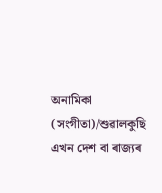অনামিকা (সংগীতা)/শুৱালকুছি
এখন দেশ বা ৰাজ্যৰ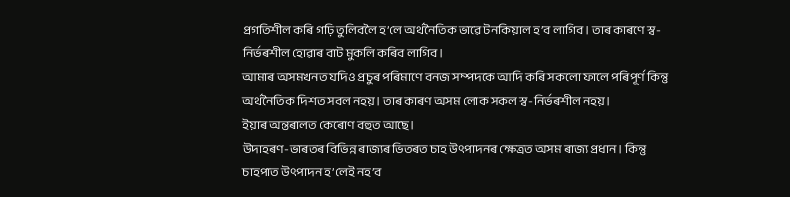প্ৰগতিশীল কৰি গঢ়ি তুলিবলৈ হ’লে অৰ্থনৈতিক ভাৱে টনকিয়াল হ’ব লাগিব। তাৰ কাৰণে স্ব-নিৰ্ভৰশীল হোৱাৰ বাট মুকলি কৰিব লাগিব।
আমাৰ অসমখনত যদিও প্ৰচুৰ পৰিমাণে বনজ সম্পদকে আদি কৰি সকলো ফালে পৰিপূৰ্ণ কিন্তু অৰ্থনৈতিক দিশত সবল নহয়। তাৰ কাৰণ অসম লোক সকল স্ব-নিৰ্ভৰশীল নহয়।
ইয়াৰ অন্তৰালত কেৰোণ বহুত আছে।
উদাহৰণ-ভাৰতৰ বিভিন্ন ৰাজ্যৰ ভিতৰত চাহ উৎপাদনৰ ক্ষেত্ৰত অসম ৰাজ্য প্ৰধান। কিন্তু চাহপাত উৎপাদন হ’লেই নহ’ব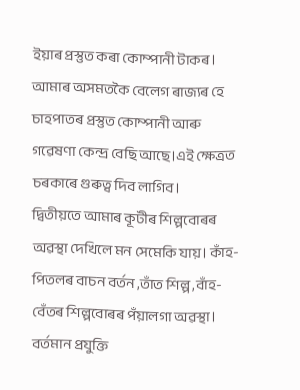ইয়াৰ প্ৰস্তুত কৰা কোম্পানী টাকৰ। আমাৰ অসমতকৈ বেলেগ ৰাজ্যৰ হে চাহপাতৰ প্ৰস্তুত কোম্পানী আৰু গৱেষণা কেন্দ্ৰ বেছি আছে।এই ক্ষেত্ৰত চৰকাৰে গুৰুত্ব দিব লাগিব।
দ্বিতীয়তে আমাৰ কূটীৰ শিল্পবোৰৰ অৱস্থা দেখিলে মন সেমেকি যায়। কাঁহ-পিতলৰ বাচন বৰ্তন ,তাঁত শিল্প ,বাঁহ-বেঁতৰ শিল্পবোৰৰ পঁয়ালগা অৱস্থা। বৰ্তমান প্ৰযুক্তি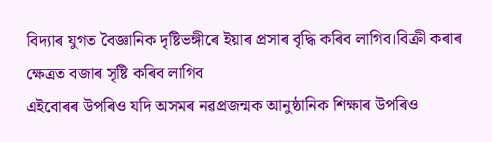বিদ্যাৰ যুগত বৈজ্ঞানিক দৃষ্টিভঙ্গীৰে ইয়াৰ প্ৰসাৰ বৃদ্ধি কৰিব লাগিব।বিক্ৰী কৰাৰ ক্ষেত্ৰত বজাৰ সৃষ্টি কৰিব লাগিব
এইবোৰৰ উপৰিও যদি অসমৰ নৱপ্ৰজন্মক আনুষ্ঠানিক শিক্ষাৰ উপৰিও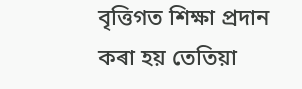বৃত্তিগত শিক্ষা প্ৰদান কৰা হয় তেতিয়া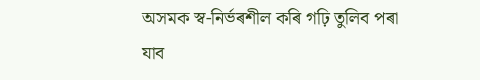অসমক স্ব-নিৰ্ভৰশীল কৰি গঢ়ি তুলিব পৰা যাব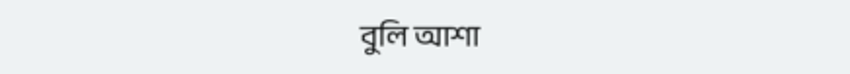বুলি আশা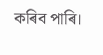কৰিব পাৰি।